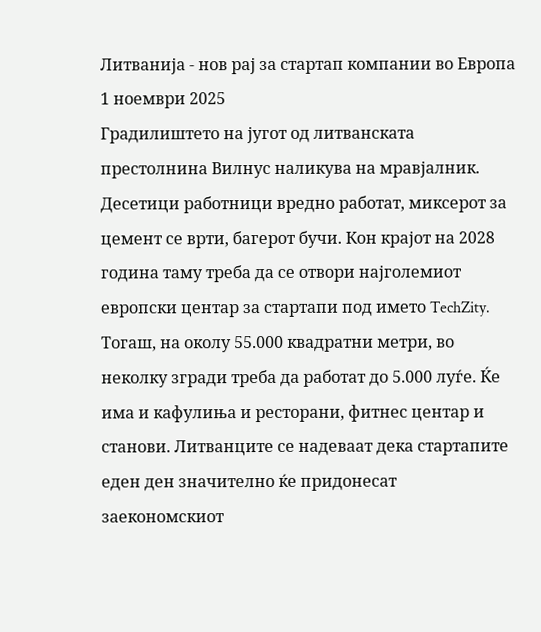Литванија - нов рај за стартап компании во Европа
1 ноември 2025
Градилиштето на југот од литванската престолнина Вилнус наликува на мравјалник. Десетици работници вредно работат, миксерот за цемент се врти, багерот бучи. Кон крајот на 2028 година таму треба да се отвори најголемиот европски центар за стартапи под името TechZity.
Тогаш, на околу 55.000 квадратни метри, во неколку згради треба да работат до 5.000 луѓе. Ќе има и кафулиња и ресторани, фитнес центар и станови. Литванците се надеваат дека стартапите еден ден значително ќе придонесат заекономскиот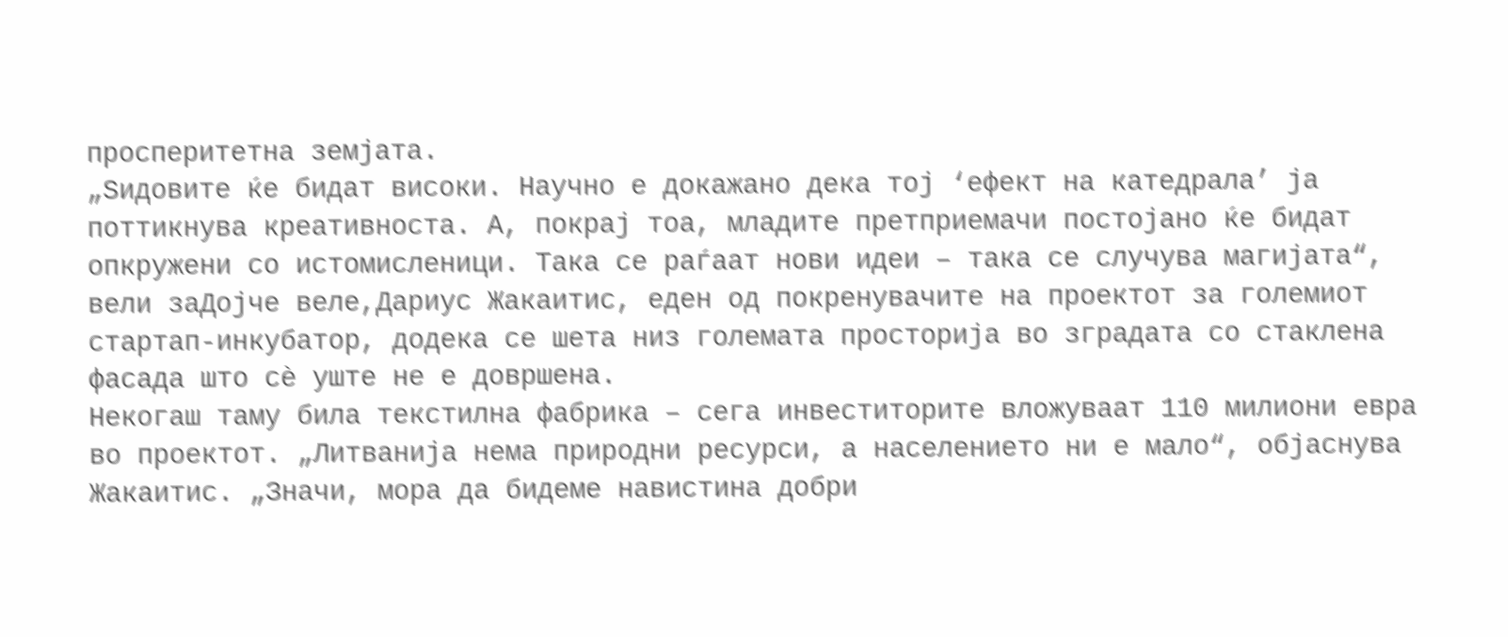просперитетна земјата.
„Ѕидовите ќе бидат високи. Научно е докажано дека тој ‘ефект на катедрала’ ја поттикнува креативноста. А, покрај тоа, младите претприемачи постојано ќе бидат опкружени со истомисленици. Така се раѓаат нови идеи – така се случува магијата“, вели заДојче веле,Дариус Жакаитис, еден од покренувачите на проектот за големиот стартап-инкубатор, додека се шета низ големата просторија во зградата со стаклена фасада што сè уште не е довршена.
Некогаш таму била текстилна фабрика – сега инвеститорите вложуваат 110 милиони евра во проектот. „Литванија нема природни ресурси, а населението ни е мало“, објаснува Жакаитис. „Значи, мора да бидеме навистина добри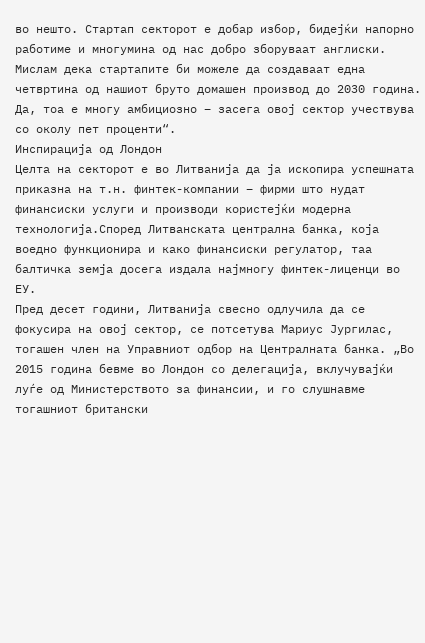во нешто. Стартап секторот е добар избор, бидејќи напорно работиме и многумина од нас добро зборуваат англиски. Мислам дека стартапите би можеле да создаваат една четвртина од нашиот бруто домашен производ до 2030 година. Да, тоа е многу амбициозно – засега овој сектор учествува со околу пет проценти“.
Инспирација од Лондон
Целта на секторот е во Литванија да ја ископира успешната приказна на т.н. финтек-компании – фирми што нудат финансиски услуги и производи користејќи модерна технологија.Според Литванската централна банка, која воедно функционира и како финансиски регулатор, таа балтичка земја досега издала најмногу финтек-лиценци во ЕУ.
Пред десет години, Литванија свесно одлучила да се фокусира на овој сектор, се потсетува Мариус Јургилас, тогашен член на Управниот одбор на Централната банка. „Во 2015 година бевме во Лондон со делегација, вклучувајќи луѓе од Министерството за финансии, и го слушнавме тогашниот британски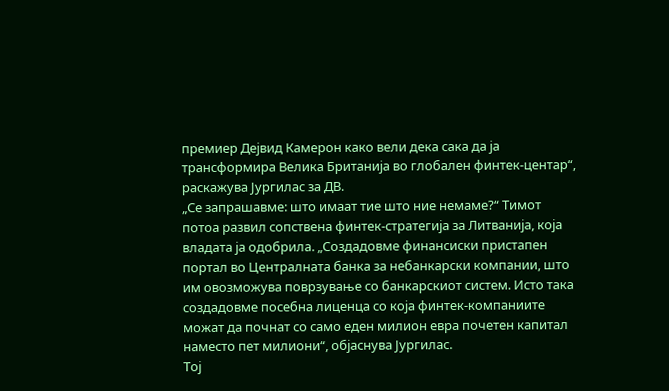премиер Дејвид Камерон како вели дека сака да ја трансформира Велика Британија во глобален финтек-центар“, раскажува Јургилас за ДВ.
„Се запрашавме: што имаат тие што ние немаме?“ Тимот потоа развил сопствена финтек-стратегија за Литванија, која владата ја одобрила. „Создадовме финансиски пристапен портал во Централната банка за небанкарски компании, што им овозможува поврзување со банкарскиот систем. Исто така создадовме посебна лиценца со која финтек-компаниите можат да почнат со само еден милион евра почетен капитал наместо пет милиони“, објаснува Јургилас.
Тој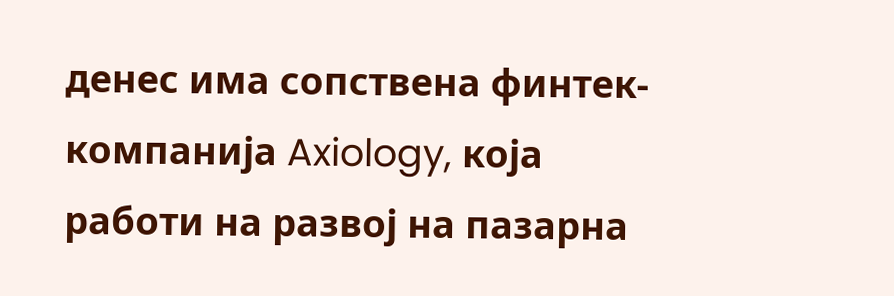денес има сопствена финтек-компанија Axiology, која работи на развој на пазарна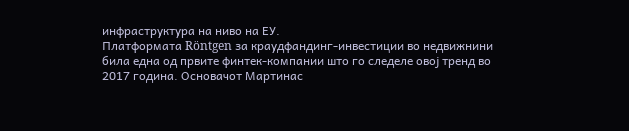инфраструктура на ниво на ЕУ.
Платформата Röntgen за краудфандинг-инвестиции во недвижнини била една од првите финтек-компании што го следеле овој тренд во 2017 година. Основачот Мартинас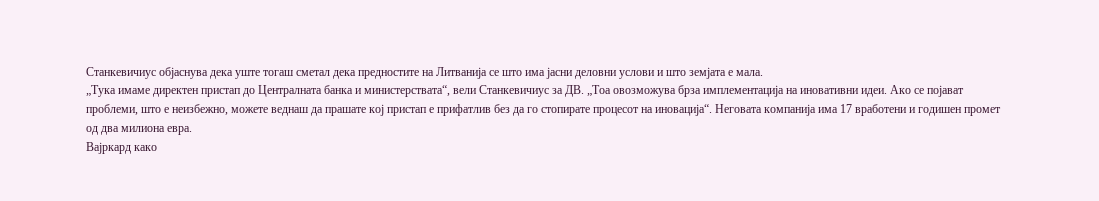Станкевичиус објаснува дека уште тогаш сметал дека предностите на Литванија се што има јасни деловни услови и што земјата е мала.
„Тука имаме директен пристап до Централната банка и министерствата“, вели Станкевичиус за ДВ. „Тоа овозможува брза имплементација на иновативни идеи. Ако се појават проблеми, што е неизбежно, можете веднаш да прашате кој пристап е прифатлив без да го стопирате процесот на иновација“. Неговата компанија има 17 вработени и годишен промет од два милиона евра.
Вајркард како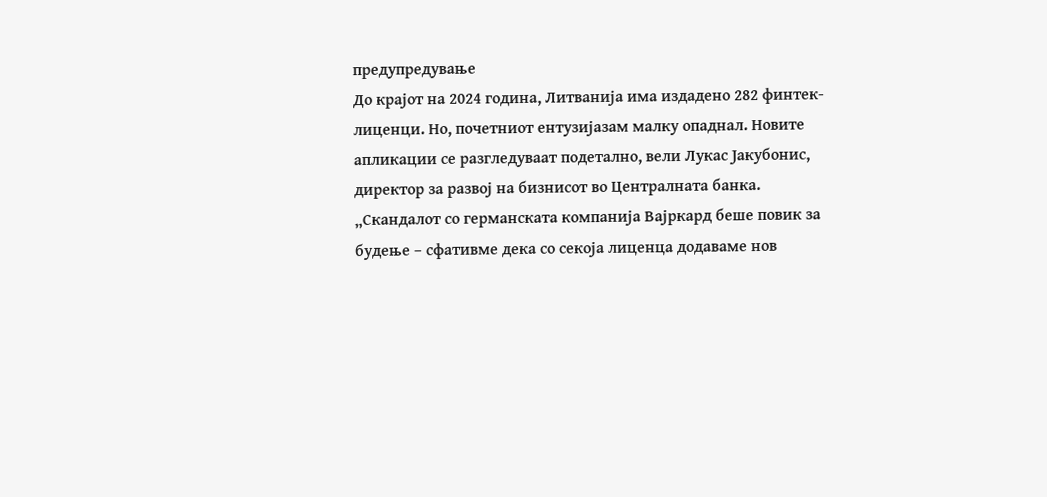предупредување
До крајот на 2024 година, Литванија има издадено 282 финтек-лиценци. Но, почетниот ентузијазам малку опаднал. Новите апликации се разгледуваат подетално, вели Лукас Јакубонис, директор за развој на бизнисот во Централната банка.
„Скандалот со германската компанија Вајркард беше повик за будење – сфативме дека со секоја лиценца додаваме нов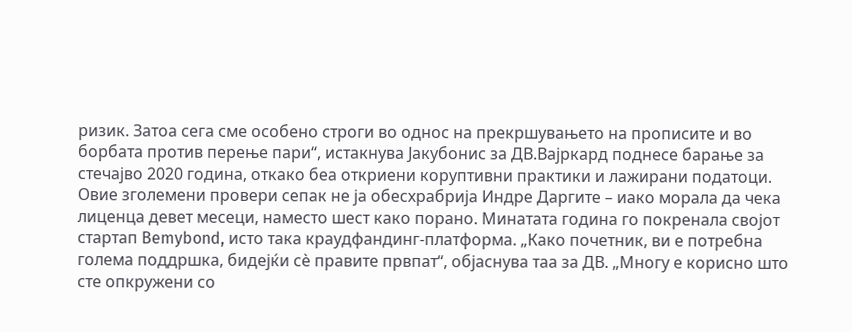ризик. Затоа сега сме особено строги во однос на прекршувањето на прописите и во борбата против перење пари“, истакнува Јакубонис за ДВ.Вајркард поднесе барање за стечајво 2020 година, откако беа откриени коруптивни практики и лажирани податоци.
Овие зголемени провери сепак не ја обесхрабрија Индре Даргите – иако морала да чека лиценца девет месеци, наместо шест како порано. Минатата година го покренала својот стартап Bemybond, исто така краудфандинг-платформа. „Како почетник, ви е потребна голема поддршка, бидејќи сè правите првпат“, објаснува таа за ДВ. „Многу е корисно што сте опкружени со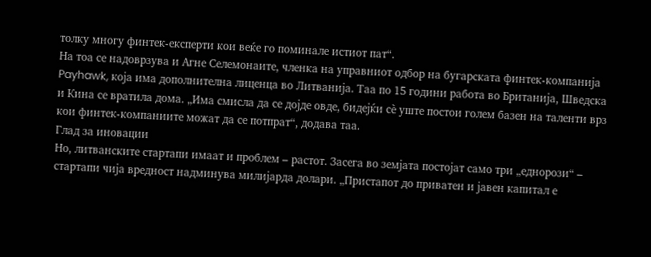толку многу финтек-експерти кои веќе го поминале истиот пат“.
На тоа се надоврзува и Агне Селемонаите, членка на управниот одбор на бугарската финтек-компанија Payhawk, која има дополнителна лиценца во Литванија. Таа по 15 години работа во Британија, Шведска и Кина се вратила дома. „Има смисла да се дојде овде, бидејќи сè уште постои голем базен на таленти врз кои финтек-компаниите можат да се потпрат“, додава таа.
Глад за иновации
Но, литванските стартапи имаат и проблем – растот. Засега во земјата постојат само три „еднорози“ – стартапи чија вредност надминува милијарда долари. „Пристапот до приватен и јавен капитал е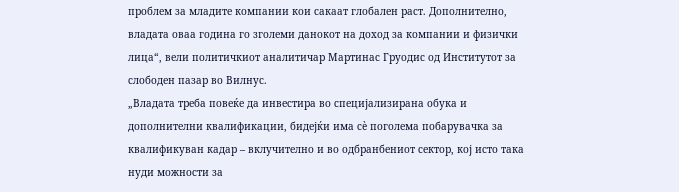проблем за младите компании кои сакаат глобален раст. Дополнително, владата оваа година го зголеми данокот на доход за компании и физички лица“, вели политичкиот аналитичар Мартинас Груодис од Институтот за слободен пазар во Вилнус.
„Владата треба повеќе да инвестира во специјализирана обука и дополнителни квалификации, бидејќи има сè поголема побарувачка за квалификуван кадар – вклучително и во одбранбениот сектор, кој исто така нуди можности за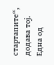стартапите“, додава тој.
Една од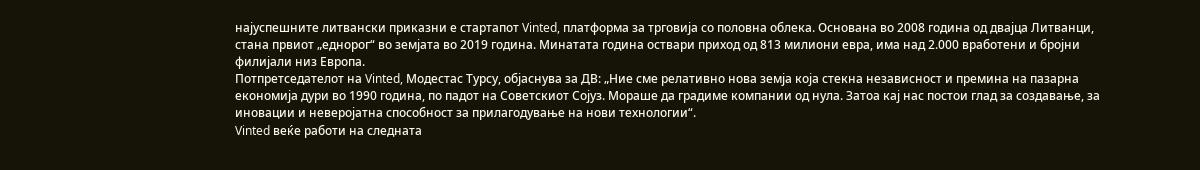најуспешните литвански приказни е стартапот Vinted, платформа за трговија со половна облека. Основана во 2008 година од двајца Литванци, стана првиот „еднорог“ во земјата во 2019 година. Минатата година оствари приход од 813 милиони евра, има над 2.000 вработени и бројни филијали низ Европа.
Потпретседателот на Vinted, Модестас Турсу, објаснува за ДВ: „Ние сме релативно нова земја која стекна независност и премина на пазарна економија дури во 1990 година, по падот на Советскиот Сојуз. Мораше да градиме компании од нула. Затоа кај нас постои глад за создавање, за иновации и неверојатна способност за прилагодување на нови технологии“.
Vinted веќе работи на следната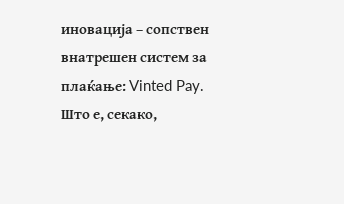иновација – сопствен внатрешен систем за плаќање: Vinted Pay. Што е, секако,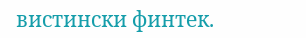вистински финтек.